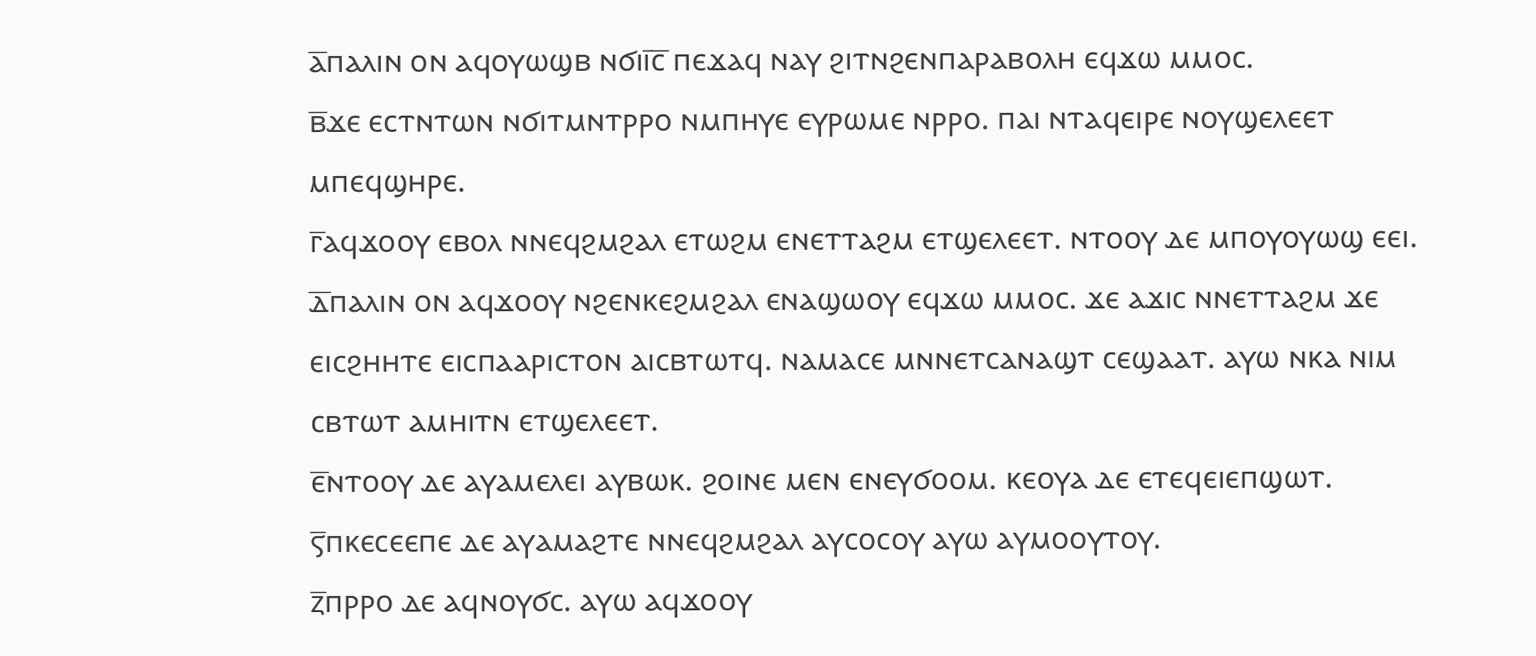ⲁ̅ⲡⲁⲗⲓⲛ ⲟⲛ ⲁϥⲟⲩⲱϣⲃ ⲛϭⲓⲓ̅ⲥ̅ ⲡⲉϫⲁϥ ⲛⲁⲩ ϩⲓⲧⲛϩⲉⲛⲡⲁⲣⲁⲃⲟⲗⲏ ⲉϥϫⲱ ⲙⲙⲟⲥ.
ⲃ̅ϫⲉ ⲉⲥⲧⲛⲧⲱⲛ ⲛϭⲓⲧⲙⲛⲧⲣⲣⲟ ⲛⲙⲡⲏⲩⲉ ⲉⲩⲣⲱⲙⲉ ⲛⲣⲣⲟ. ⲡⲁⲓ ⲛⲧⲁϥⲉⲓⲣⲉ ⲛⲟⲩϣⲉⲗⲉⲉⲧ ⲙⲡⲉϥϣⲏⲣⲉ.
ⲅ̅ⲁϥϫⲟⲟⲩ ⲉⲃⲟⲗ ⲛⲛⲉϥϩⲙϩⲁⲗ ⲉⲧⲱϩⲙ ⲉⲛⲉⲧⲧⲁϩⲙ ⲉⲧϣⲉⲗⲉⲉⲧ. ⲛⲧⲟⲟⲩ ⲇⲉ ⲙⲡⲟⲩⲟⲩⲱϣ ⲉⲉⲓ.
ⲇ̅ⲡⲁⲗⲓⲛ ⲟⲛ ⲁϥϫⲟⲟⲩ ⲛϩⲉⲛⲕⲉϩⲙϩⲁⲗ ⲉⲛⲁϣⲱⲟⲩ ⲉϥϫⲱ ⲙⲙⲟⲥ. ϫⲉ ⲁϫⲓⲥ ⲛⲛⲉⲧⲧⲁϩⲙ ϫⲉ ⲉⲓⲥϩⲏⲏⲧⲉ ⲉⲓⲥⲡⲁⲁⲣⲓⲥⲧⲟⲛ ⲁⲓⲥⲃⲧⲱⲧϥ. ⲛⲁⲙⲁⲥⲉ ⲙⲛⲛⲉⲧⲥⲁⲛⲁϣⲧ ⲥⲉϣⲁⲁⲧ. ⲁⲩⲱ ⲛⲕⲁ ⲛⲓⲙ ⲥⲃⲧⲱⲧ ⲁⲙⲏⲓⲧⲛ ⲉⲧϣⲉⲗⲉⲉⲧ.
ⲉ̅ⲛⲧⲟⲟⲩ ⲇⲉ ⲁⲩⲁⲙⲉⲗⲉⲓ ⲁⲩⲃⲱⲕ. ϩⲟⲓⲛⲉ ⲙⲉⲛ ⲉⲛⲉⲩϭⲟⲟⲙ. ⲕⲉⲟⲩⲁ ⲇⲉ ⲉⲧⲉϥⲉⲓⲉⲡϣⲱⲧ.
ⲋ̅ⲡⲕⲉⲥⲉⲉⲡⲉ ⲇⲉ ⲁⲩⲁⲙⲁϩⲧⲉ ⲛⲛⲉϥϩⲙϩⲁⲗ ⲁⲩⲥⲟⲥⲟⲩ ⲁⲩⲱ ⲁⲩⲙⲟⲟⲩⲧⲟⲩ.
ⲍ̅ⲡⲣⲣⲟ ⲇⲉ ⲁϥⲛⲟⲩϭⲥ. ⲁⲩⲱ ⲁϥϫⲟⲟⲩ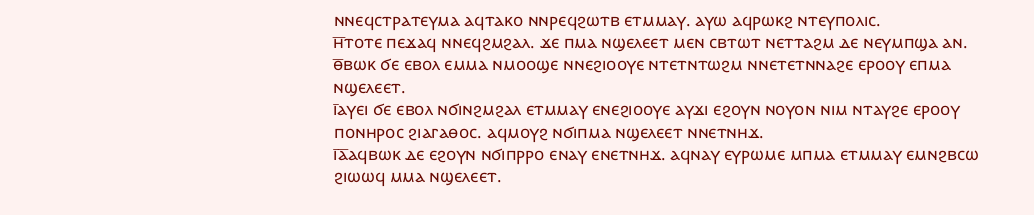ⲛⲛⲉϥⲥⲧⲣⲁⲧⲉⲩⲙⲁ ⲁϥⲧⲁⲕⲟ ⲛⲛⲣⲉϥϩⲱⲧⲃ ⲉⲧⲙⲙⲁⲩ. ⲁⲩⲱ ⲁϥⲣⲱⲕϩ ⲛⲧⲉⲩⲡⲟⲗⲓⲥ.
ⲏ̅ⲧⲟⲧⲉ ⲡⲉϫⲁϥ ⲛⲛⲉϥϩⲙϩⲁⲗ. ϫⲉ ⲡⲙⲁ ⲛϣⲉⲗⲉⲉⲧ ⲙⲉⲛ ⲥⲃⲧⲱⲧ ⲛⲉⲧⲧⲁϩⲙ ⲇⲉ ⲛⲉⲩⲙⲡϣⲁ ⲁⲛ.
ⲑ̅ⲃⲱⲕ ϭⲉ ⲉⲃⲟⲗ ⲉⲙⲙⲁ ⲛⲙⲟⲟϣⲉ ⲛⲛⲉϩⲓⲟⲟⲩⲉ ⲛⲧⲉⲧⲛⲧⲱϩⲙ ⲛⲛⲉⲧⲉⲧⲛⲛⲁϩⲉ ⲉⲣⲟⲟⲩ ⲉⲡⲙⲁ ⲛϣⲉⲗⲉⲉⲧ.
ⲓ̅ⲁⲩⲉⲓ ϭⲉ ⲉⲃⲟⲗ ⲛϭⲓⲛϩⲙϩⲁⲗ ⲉⲧⲙⲙⲁⲩ ⲉⲛⲉϩⲓⲟⲟⲩⲉ ⲁⲩϫⲓ ⲉϩⲟⲩⲛ ⲛⲟⲩⲟⲛ ⲛⲓⲙ ⲛⲧⲁⲩϩⲉ ⲉⲣⲟⲟⲩ ⲡⲟⲛⲏⲣⲟⲥ ϩⲓⲁⲅⲁⲑⲟⲥ. ⲁϥⲙⲟⲩϩ ⲛϭⲓⲡⲙⲁ ⲛϣⲉⲗⲉⲉⲧ ⲛⲛⲉⲧⲛⲏϫ.
ⲓ̅ⲁ̅ⲁϥⲃⲱⲕ ⲇⲉ ⲉϩⲟⲩⲛ ⲛϭⲓⲡⲣⲣⲟ ⲉⲛⲁⲩ ⲉⲛⲉⲧⲛⲏϫ. ⲁϥⲛⲁⲩ ⲉⲩⲣⲱⲙⲉ ⲙⲡⲙⲁ ⲉⲧⲙⲙⲁⲩ ⲉⲙⲛϩⲃⲥⲱ ϩⲓⲱⲱϥ ⲙⲙⲁ ⲛϣⲉⲗⲉⲉⲧ.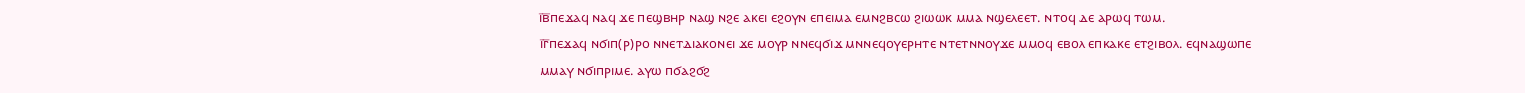ⲓ̅ⲃ̅ⲡⲉϫⲁϥ ⲛⲁϥ ϫⲉ ⲡⲉϣⲃⲏⲣ ⲛⲁϣ ⲛϩⲉ ⲁⲕⲉⲓ ⲉϩⲟⲩⲛ ⲉⲡⲉⲓⲙⲁ ⲉⲙⲛϩⲃⲥⲱ ϩⲓⲱⲱⲕ ⲙⲙⲁ ⲛϣⲉⲗⲉⲉⲧ. ⲛⲧⲟϥ ⲇⲉ ⲁⲣⲱϥ ⲧⲱⲙ.
ⲓ̅ⲅ̅ⲡⲉϫⲁϥ ⲛϭⲓⲡ(ⲣ)ⲣⲟ ⲛⲛⲉⲧⲇⲓⲁⲕⲟⲛⲉⲓ ϫⲉ ⲙⲟⲩⲣ ⲛⲛⲉϥϭⲓϫ ⲙⲛⲛⲉϥⲟⲩⲉⲣⲏⲧⲉ ⲛⲧⲉⲧⲛⲛⲟⲩϫⲉ ⲙⲙⲟϥ ⲉⲃⲟⲗ ⲉⲡⲕⲁⲕⲉ ⲉⲧϩⲓⲃⲟⲗ. ⲉϥⲛⲁϣⲱⲡⲉ ⲙⲙⲁⲩ ⲛϭⲓⲡⲣⲓⲙⲉ. ⲁⲩⲱ ⲡϭⲁϩϭϩ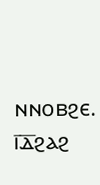ⲛⲛⲟⲃϩⲉ.
ⲓ̅ⲇ̅ϩⲁϩ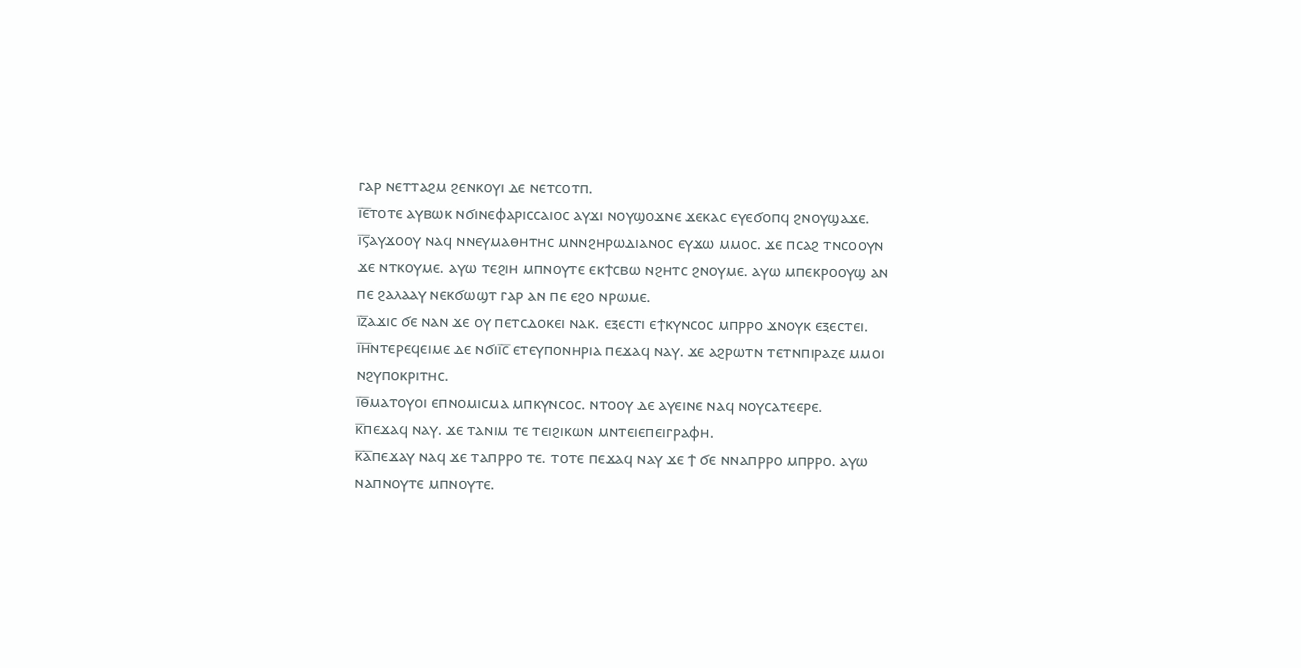ⲅⲁⲣ ⲛⲉⲧⲧⲁϩⲙ ϩⲉⲛⲕⲟⲩⲓ ⲇⲉ ⲛⲉⲧⲥⲟⲧⲡ.
ⲓ̅ⲉ̅ⲧⲟⲧⲉ ⲁⲩⲃⲱⲕ ⲛϭⲓⲛⲉⲫⲁⲣⲓⲥⲥⲁⲓⲟⲥ ⲁⲩϫⲓ ⲛⲟⲩϣⲟϫⲛⲉ ϫⲉⲕⲁⲥ ⲉⲩⲉϭⲟⲡϥ ϩⲛⲟⲩϣⲁϫⲉ.
ⲓ̅ⲋ̅ⲁⲩϫⲟⲟⲩ ⲛⲁϥ ⲛⲛⲉⲩⲙⲁⲑⲏⲧⲏⲥ ⲙⲛⲛϩⲏⲣⲱⲇⲓⲁⲛⲟⲥ ⲉⲩϫⲱ ⲙⲙⲟⲥ. ϫⲉ ⲡⲥⲁϩ ⲧⲛⲥⲟⲟⲩⲛ ϫⲉ ⲛⲧⲕⲟⲩⲙⲉ. ⲁⲩⲱ ⲧⲉϩⲓⲏ ⲙⲡⲛⲟⲩⲧⲉ ⲉⲕϯⲥⲃⲱ ⲛϩⲏⲧⲥ ϩⲛⲟⲩⲙⲉ. ⲁⲩⲱ ⲙⲡⲉⲕⲣⲟⲟⲩϣ ⲁⲛ ⲡⲉ ϩⲁⲗⲁⲁⲩ ⲛⲉⲕϭⲱϣⲧ ⲅⲁⲣ ⲁⲛ ⲡⲉ ⲉϩⲟ ⲛⲣⲱⲙⲉ.
ⲓ̅ⲍ̅ⲁϫⲓⲥ ϭⲉ ⲛⲁⲛ ϫⲉ ⲟⲩ ⲡⲉⲧⲥⲇⲟⲕⲉⲓ ⲛⲁⲕ. ⲉⲝⲉⲥⲧⲓ ⲉϯⲕⲩⲛⲥⲟⲥ ⲙⲡⲣⲣⲟ ϫⲛⲟⲩⲕ ⲉⲝⲉⲥⲧⲉⲓ.
ⲓ̅ⲏ̅ⲛⲧⲉⲣⲉϥⲉⲓⲙⲉ ⲇⲉ ⲛϭⲓⲓ̅ⲥ̅ ⲉⲧⲉⲩⲡⲟⲛⲏⲣⲓⲁ ⲡⲉϫⲁϥ ⲛⲁⲩ. ϫⲉ ⲁϩⲣⲱⲧⲛ ⲧⲉⲧⲛⲡⲓⲣⲁⲍⲉ ⲙⲙⲟⲓ ⲛϩⲩⲡⲟⲕⲣⲓⲧⲏⲥ.
ⲓ̅ⲑ̅ⲙⲁⲧⲟⲩⲟⲓ ⲉⲡⲛⲟⲙⲓⲥⲙⲁ ⲙⲡⲕⲩⲛⲥⲟⲥ. ⲛⲧⲟⲟⲩ ⲇⲉ ⲁⲩⲉⲓⲛⲉ ⲛⲁϥ ⲛⲟⲩⲥⲁⲧⲉⲉⲣⲉ.
ⲕ̅ⲡⲉϫⲁϥ ⲛⲁⲩ. ϫⲉ ⲧⲁⲛⲓⲙ ⲧⲉ ⲧⲉⲓϩⲓⲕⲱⲛ ⲙⲛⲧⲉⲓⲉⲡⲉⲓⲅⲣⲁⲫⲏ.
ⲕ̅ⲁ̅ⲡⲉϫⲁⲩ ⲛⲁϥ ϫⲉ ⲧⲁⲡⲣⲣⲟ ⲧⲉ. ⲧⲟⲧⲉ ⲡⲉϫⲁϥ ⲛⲁⲩ ϫⲉ ϯ ϭⲉ ⲛⲛⲁⲡⲣⲣⲟ ⲙⲡⲣⲣⲟ. ⲁⲩⲱ ⲛⲁⲡⲛⲟⲩⲧⲉ ⲙⲡⲛⲟⲩⲧⲉ.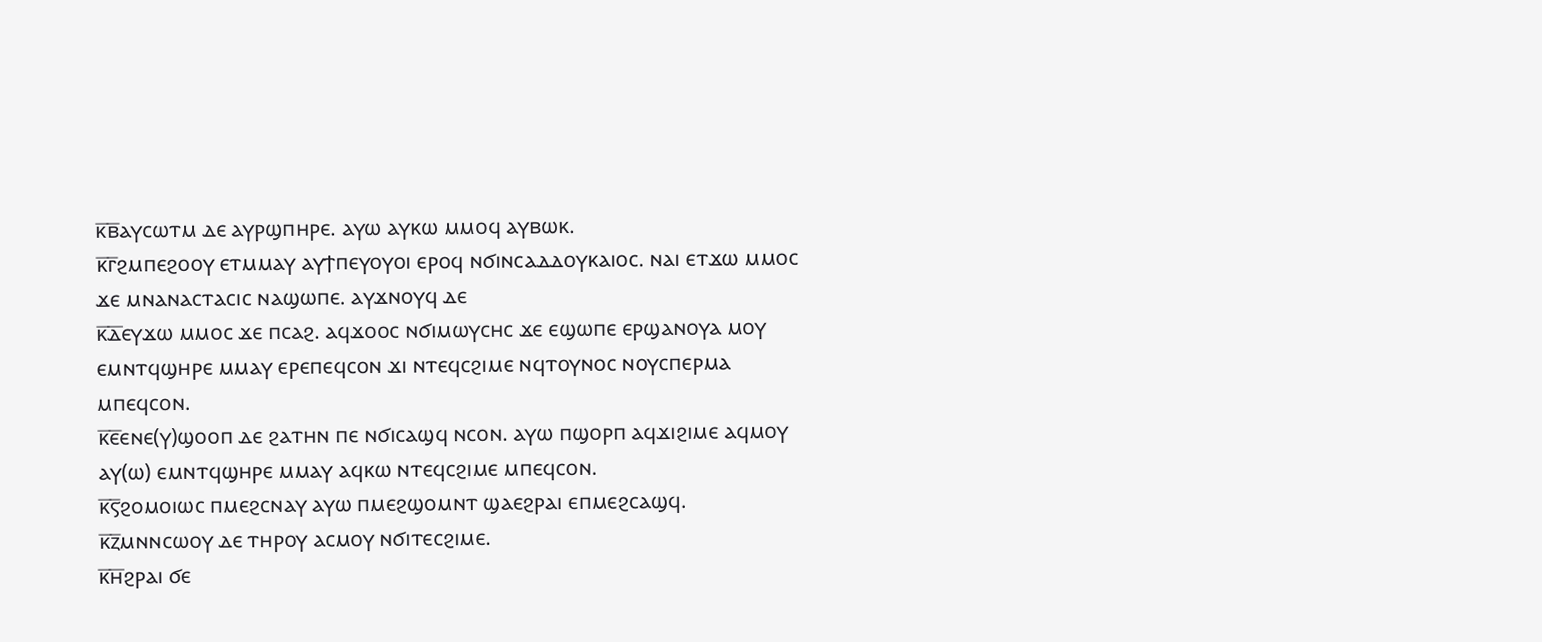ⲕ̅ⲃ̅ⲁⲩⲥⲱⲧⲙ ⲇⲉ ⲁⲩⲣϣⲡⲏⲣⲉ. ⲁⲩⲱ ⲁⲩⲕⲱ ⲙⲙⲟϥ ⲁⲩⲃⲱⲕ.
ⲕ̅ⲅ̅ϩⲙⲡⲉϩⲟⲟⲩ ⲉⲧⲙⲙⲁⲩ ⲁⲩϯⲡⲉⲩⲟⲩⲟⲓ ⲉⲣⲟϥ ⲛϭⲓⲛⲥⲁⲇⲇⲟⲩⲕⲁⲓⲟⲥ. ⲛⲁⲓ ⲉⲧϫⲱ ⲙⲙⲟⲥ ϫⲉ ⲙⲛⲁⲛⲁⲥⲧⲁⲥⲓⲥ ⲛⲁϣⲱⲡⲉ. ⲁⲩϫⲛⲟⲩϥ ⲇⲉ
ⲕ̅ⲇ̅ⲉⲩϫⲱ ⲙⲙⲟⲥ ϫⲉ ⲡⲥⲁϩ. ⲁϥϫⲟⲟⲥ ⲛϭⲓⲙⲱⲩⲥⲏⲥ ϫⲉ ⲉϣⲱⲡⲉ ⲉⲣϣⲁⲛⲟⲩⲁ ⲙⲟⲩ ⲉⲙⲛⲧϥϣⲏⲣⲉ ⲙⲙⲁⲩ ⲉⲣⲉⲡⲉϥⲥⲟⲛ ϫⲓ ⲛⲧⲉϥⲥϩⲓⲙⲉ ⲛϥⲧⲟⲩⲛⲟⲥ ⲛⲟⲩⲥⲡⲉⲣⲙⲁ ⲙⲡⲉϥⲥⲟⲛ.
ⲕ̅ⲉ̅ⲉⲛⲉ(ⲩ)ϣⲟⲟⲡ ⲇⲉ ϩⲁⲧⲏⲛ ⲡⲉ ⲛϭⲓⲥⲁϣϥ ⲛⲥⲟⲛ. ⲁⲩⲱ ⲡϣⲟⲣⲡ ⲁϥϫⲓϩⲓⲙⲉ ⲁϥⲙⲟⲩ ⲁⲩ(ⲱ) ⲉⲙⲛⲧϥϣⲏⲣⲉ ⲙⲙⲁⲩ ⲁϥⲕⲱ ⲛⲧⲉϥⲥϩⲓⲙⲉ ⲙⲡⲉϥⲥⲟⲛ.
ⲕ̅ⲋ̅ϩⲟⲙⲟⲓⲱⲥ ⲡⲙⲉϩⲥⲛⲁⲩ ⲁⲩⲱ ⲡⲙⲉϩϣⲟⲙⲛⲧ ϣⲁⲉϩⲣⲁⲓ ⲉⲡⲙⲉϩⲥⲁϣϥ.
ⲕ̅ⲍ̅ⲙⲛⲛⲥⲱⲟⲩ ⲇⲉ ⲧⲏⲣⲟⲩ ⲁⲥⲙⲟⲩ ⲛϭⲓⲧⲉⲥϩⲓⲙⲉ.
ⲕ̅ⲏ̅ϩⲣⲁⲓ ϭⲉ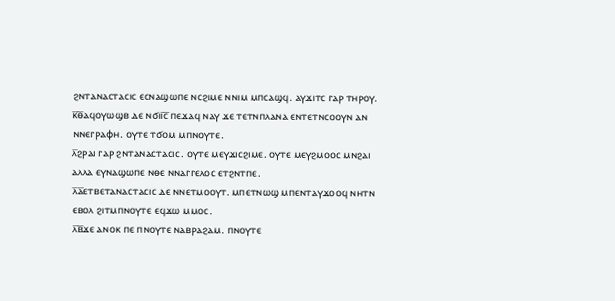ϩⲛⲧⲁⲛⲁⲥⲧⲁⲥⲓⲥ ⲉⲥⲛⲁϣⲱⲡⲉ ⲛⲥϩⲓⲙⲉ ⲛⲛⲓⲙ ⲙⲡⲥⲁϣϥ. ⲁⲩϫⲓⲧⲥ ⲅⲁⲣ ⲧⲏⲣⲟⲩ.
ⲕ̅ⲑ̅ⲁϥⲟⲩⲱϣⲃ ⲇⲉ ⲛϭⲓⲓ̅ⲥ̅ ⲡⲉϫⲁϥ ⲛⲁⲩ ϫⲉ ⲧⲉⲧⲛⲡⲗⲁⲛⲁ ⲉⲛⲧⲉⲧⲛⲥⲟⲟⲩⲛ ⲁⲛ ⲛⲛⲉⲅⲣⲁⲫⲏ. ⲟⲩⲧⲉ ⲧϭⲟⲙ ⲙⲡⲛⲟⲩⲧⲉ.
ⲗ̅ϩⲣⲁⲓ ⲅⲁⲣ ϩⲛⲧⲁⲛⲁⲥⲧⲁⲥⲓⲥ. ⲟⲩⲧⲉ ⲙⲉⲩϫⲓⲥϩⲓⲙⲉ. ⲟⲩⲧⲉ ⲙⲉⲩϩⲙⲟⲟⲥ ⲙⲛϩⲁⲓ ⲁⲗⲗⲁ ⲉⲩⲛⲁϣⲱⲡⲉ ⲛⲑⲉ ⲛⲛⲁⲅⲅⲉⲗⲟⲥ ⲉⲧϩⲛⲧⲡⲉ.
ⲗ̅ⲁ̅ⲉⲧⲃⲉⲧⲁⲛⲁⲥⲧⲁⲥⲓⲥ ⲇⲉ ⲛⲛⲉⲧⲙⲟⲟⲩⲧ. ⲙⲡⲉⲧⲛⲱϣ ⲙⲡⲉⲛⲧⲁⲩϫⲟⲟϥ ⲛⲏⲧⲛ ⲉⲃⲟⲗ ϩⲓⲧⲙⲡⲛⲟⲩⲧⲉ ⲉϥϫⲱ ⲙⲙⲟⲥ.
ⲗ̅ⲃ̅ϫⲉ ⲁⲛⲟⲕ ⲡⲉ ⲡⲛⲟⲩⲧⲉ ⲛⲁⲃⲣⲁϩⲁⲙ. ⲡⲛⲟⲩⲧⲉ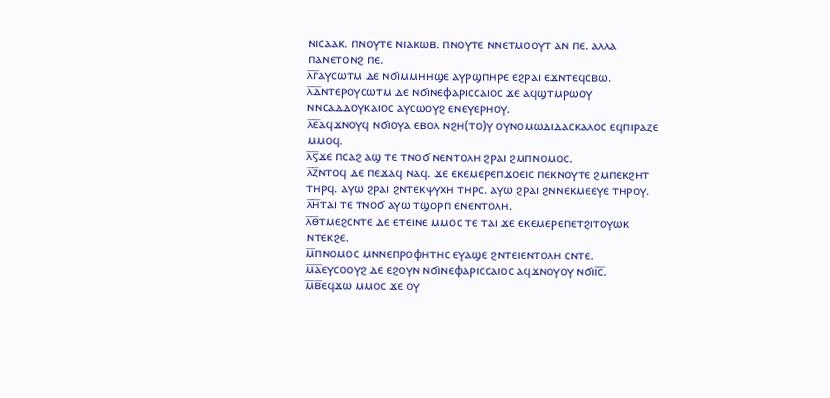ⲛⲓⲥⲁⲁⲕ. ⲡⲛⲟⲩⲧⲉ ⲛⲓⲁⲕⲱⲃ. ⲡⲛⲟⲩⲧⲉ ⲛⲛⲉⲧⲙⲟⲟⲩⲧ ⲁⲛ ⲡⲉ. ⲁⲗⲗⲁ ⲡⲁⲛⲉⲧⲟⲛϩ ⲡⲉ.
ⲗ̅ⲅ̅ⲁⲩⲥⲱⲧⲙ ⲇⲉ ⲛϭⲓⲙⲙⲏⲏϣⲉ ⲁⲩⲣϣⲡⲏⲣⲉ ⲉϩⲣⲁⲓ ⲉϫⲛⲧⲉϥⲥⲃⲱ.
ⲗ̅ⲇ̅ⲛⲧⲉⲣⲟⲩⲥⲱⲧⲙ ⲇⲉ ⲛϭⲓⲛⲉⲫⲁⲣⲓⲥⲥⲁⲓⲟⲥ ϫⲉ ⲁϥϣⲧⲙⲣⲱⲟⲩ ⲛⲛⲥⲁⲇⲇⲟⲩⲕⲁⲓⲟⲥ ⲁⲩⲥⲱⲟⲩϩ ⲉⲛⲉⲩⲉⲣⲏⲟⲩ.
ⲗ̅ⲉ̅ⲁϥϫⲛⲟⲩϥ ⲛϭⲓⲟⲩⲁ ⲉⲃⲟⲗ ⲛϩⲏ(ⲧⲟ)ⲩ ⲟⲩⲛⲟⲙⲱⲇⲓⲇⲁⲥⲕⲁⲗⲟⲥ ⲉϥⲡⲓⲣⲁⲍⲉ ⲙⲙⲟϥ.
ⲗ̅ⲋ̅ϫⲉ ⲡⲥⲁϩ ⲁϣ ⲧⲉ ⲧⲛⲟϭ ⲛⲉⲛⲧⲟⲗⲏ ϩⲣⲁⲓ ϩⲙⲡⲛⲟⲙⲟⲥ.
ⲗ̅ⲍ̅ⲛⲧⲟϥ ⲇⲉ ⲡⲉϫⲁϥ ⲛⲁϥ. ϫⲉ ⲉⲕⲉⲙⲉⲣⲉⲡϫⲟⲉⲓⲥ ⲡⲉⲕⲛⲟⲩⲧⲉ ϩⲙⲡⲉⲕϩⲏⲧ ⲧⲏⲣϥ. ⲁⲩⲱ ϩⲣⲁⲓ ϩⲛⲧⲉⲕⲯⲩⲭⲏ ⲧⲏⲣⲥ. ⲁⲩⲱ ϩⲣⲁⲓ ϩⲛⲛⲉⲕⲙⲉⲉⲩⲉ ⲧⲏⲣⲟⲩ.
ⲗ̅ⲏ̅ⲧⲁⲓ ⲧⲉ ⲧⲛⲟϭ ⲁⲩⲱ ⲧϣⲟⲣⲡ ⲉⲛⲉⲛⲧⲟⲗⲏ.
ⲗ̅ⲑ̅ⲧⲙⲉϩⲥⲛⲧⲉ ⲇⲉ ⲉⲧⲉⲓⲛⲉ ⲙⲙⲟⲥ ⲧⲉ ⲧⲁⲓ ϫⲉ ⲉⲕⲉⲙⲉⲣⲉⲡⲉⲧϩⲓⲧⲟⲩⲱⲕ ⲛⲧⲉⲕϩⲉ.
ⲙ̅ⲡⲛⲟⲙⲟⲥ ⲙⲛⲛⲉⲡⲣⲟⲫⲏⲧⲏⲥ ⲉⲩⲁϣⲉ ϩⲛⲧⲉⲓⲉⲛⲧⲟⲗⲏ ⲥⲛⲧⲉ.
ⲙ̅ⲁ̅ⲉⲩⲥⲟⲟⲩϩ ⲇⲉ ⲉϩⲟⲩⲛ ⲛϭⲓⲛⲉⲫⲁⲣⲓⲥⲥⲁⲓⲟⲥ ⲁϥϫⲛⲟⲩⲟⲩ ⲛϭⲓⲓ̅ⲥ̅.
ⲙ̅ⲃ̅ⲉϥϫⲱ ⲙⲙⲟⲥ ϫⲉ ⲟⲩ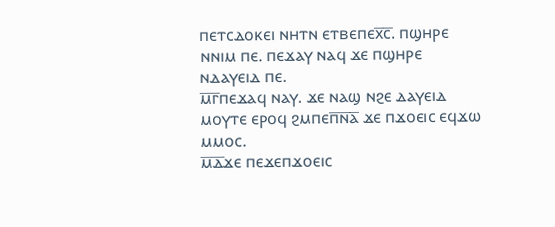ⲡⲉⲧⲥⲇⲟⲕⲉⲓ ⲛⲏⲧⲛ ⲉⲧⲃⲉⲡⲉⲭ̅ⲥ̅. ⲡϣⲏⲣⲉ ⲛⲛⲓⲙ ⲡⲉ. ⲡⲉϫⲁⲩ ⲛⲁϥ ϫⲉ ⲡϣⲏⲣⲉ ⲛⲇⲁⲩⲉⲓⲇ ⲡⲉ.
ⲙ̅ⲅ̅ⲡⲉϫⲁϥ ⲛⲁⲩ. ϫⲉ ⲛⲁϣ ⲛϩⲉ ⲇⲁⲩⲉⲓⲇ ⲙⲟⲩⲧⲉ ⲉⲣⲟϥ ϩⲙⲡⲉⲡ̅ⲛ̅ⲁ̅ ϫⲉ ⲡϫⲟⲉⲓⲥ ⲉϥϫⲱ ⲙⲙⲟⲥ.
ⲙ̅ⲇ̅ϫⲉ ⲡⲉϫⲉⲡϫⲟⲉⲓⲥ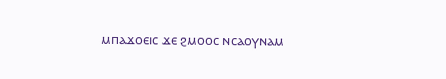ⲙⲡⲁϫⲟⲉⲓⲥ ϫⲉ ϩⲙⲟⲟⲥ ⲛⲥⲁⲟⲩⲛⲁⲙ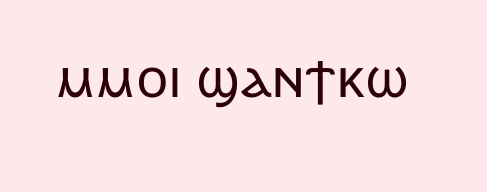ⲙⲙⲟⲓ ϣⲁⲛϯⲕⲱ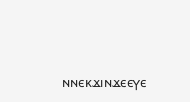ⲛⲛⲉⲕϫⲓⲛϫⲉⲉⲩⲉ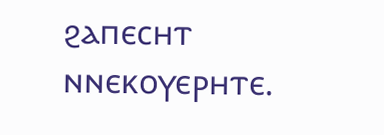ϩⲁⲡⲉⲥⲏⲧ ⲛⲛⲉⲕⲟⲩⲉⲣⲏⲧⲉ.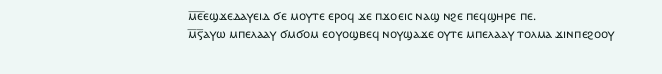ⲙ̅ⲉ̅ⲉϣϫⲉⲇⲁⲩⲉⲓⲇ ϭⲉ ⲙⲟⲩⲧⲉ ⲉⲣⲟϥ ϫⲉ ⲡϫⲟⲉⲓⲥ ⲛⲁϣ ⲛϩⲉ ⲡⲉϥϣⲏⲣⲉ ⲡⲉ.
ⲙ̅ⲋ̅ⲁⲩⲱ ⲙⲡⲉⲗⲁⲁⲩ ϭⲙϭⲟⲙ ⲉⲟⲩⲟϣⲃⲉϥ ⲛⲟⲩϣⲁϫⲉ ⲟⲩⲧⲉ ⲙⲡⲉⲗⲁⲁⲩ ⲧⲟⲗⲙⲁ ϫⲓⲛⲡⲉϩⲟⲟⲩ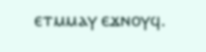ⲉⲧⲙⲙⲁⲩ ⲉϫⲛⲟⲩϥ.